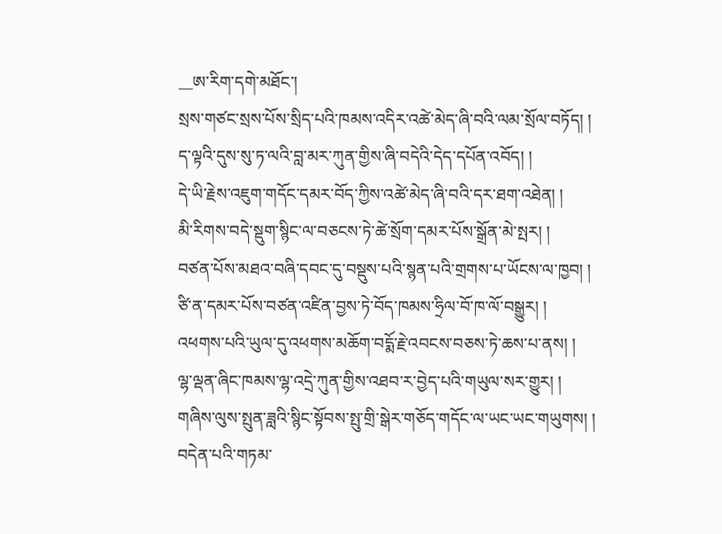__ཨ་རིག་དགེ་མཐོང་།
སྲས་གཙང་སྲས་པོས་སྲིད་པའི་ཁམས་འདིར་འཚེ་མེད་ཞི་བའི་ལམ་སྲོལ་བཏོད། །
ད་ལྟའི་དུས་སུ་ཏ་ལའི་བླ་མར་ཀུན་གྱིས་ཞི་བདེའི་དེད་དཔོན་འབོད། །
དེ་ཡི་རྗེས་འཇུག་གདོང་དམར་བོད་ཀྱིས་འཚེ་མེད་ཞི་བའི་དར་ཐག་འཐེན། །
མི་རིགས་བདེ་སྡུག་སྙིང་ལ་བཅངས་ཏེ་ཚེ་སྲོག་དམར་པོས་སྒྲོན་མེ་སྤར། །
བཙན་པོས་མཐའ་བཞི་དབང་དུ་བསྡུས་པའི་སྙན་པའི་གྲགས་པ་ཡོངས་ལ་ཁྱབ། །
ཙི་ན་དམར་པོས་བཙན་འཛིན་བྱས་ཏེ་བོད་ཁམས་ཧྲིལ་བོ་ཁ་ལོ་བསྒྱུར། །
འཕགས་པའི་ཡུལ་དུ་འཕགས་མཆོག་བདྨོ་རྗེ་འབངས་བཅས་ཏེ་ཆས་པ་ནས། །
ལྷ་ལྡན་ཞིང་ཁམས་ལྷ་འདྲེ་ཀུན་གྱིས་འཐབ་ར་བྱེད་པའི་གཡུལ་སར་གྱུར། །
གཞིས་ལུས་སྤུན་ཟླའི་སྙིང་སྟོབས་སྤུ་གྲི་སྒེར་གཅོད་གདོང་ལ་ཡང་ཡང་གཡུགས། །
བདེན་པའི་གཏམ་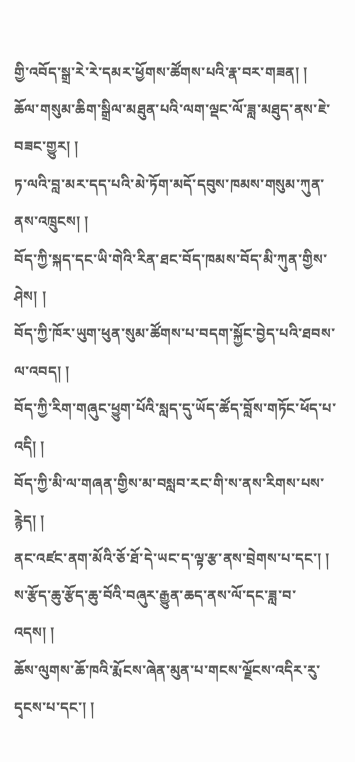གྱི་འབོད་སྒྲ་རེ་རེ་དམར་ཕྱོགས་ཚོགས་པའི་རྣ་བར་གཟན། །
ཆོལ་གསུམ་ཆིག་སྒྲིལ་མཐུན་པའི་ལག་ལྡང་ལོ་ཟླ་མཐུད་ནས་ཇེ་བཟང་གྱུར། །
ཏ་ལའི་བླ་མར་དད་པའི་མེ་ཏོག་མདོ་དབུས་ཁམས་གསུམ་ཀུན་ནས་འཁྲུངས། །
བོད་ཀྱི་སྐད་དང་ཡི་གེའི་རིན་ཐང་བོད་ཁམས་བོད་མི་ཀུན་གྱིས་ཤེས། །
བོད་ཀྱི་ཁོར་ཡུག་ཕུན་སུམ་ཚོགས་པ་བདག་སྐྱོང་བྱེད་པའི་ཐབས་ལ་འབད། །
བོད་ཀྱི་རིག་གཞུང་ཕྱུག་པོའི་སླད་དུ་ཡོད་ཚོད་བློས་གཏོང་ཕོད་པ་འདི། །
བོད་ཀྱི་མི་ལ་གཞན་གྱིས་མ་བསླབ་རང་གི་ས་ནས་རིགས་པས་རྙེད། །
ནང་འཛང་ནག་མོའི་ཅོ་ཐོ་དེ་ཡང་ད་ལྟ་རྩ་ནས་བྲེགས་པ་དང་། །
ས་རྩོད་ཆུ་རྩོད་ཆུ་བོའི་བཞུར་རྒྱུན་ཆད་ནས་ལོ་དང་ཟླ་བ་འདས། །
ཆོས་ལུགས་ཆོ་ཁའི་རྨོངས་ཞེན་མུན་པ་གངས་ལྗོངས་འདིར་རུ་དྭངས་པ་དང་། །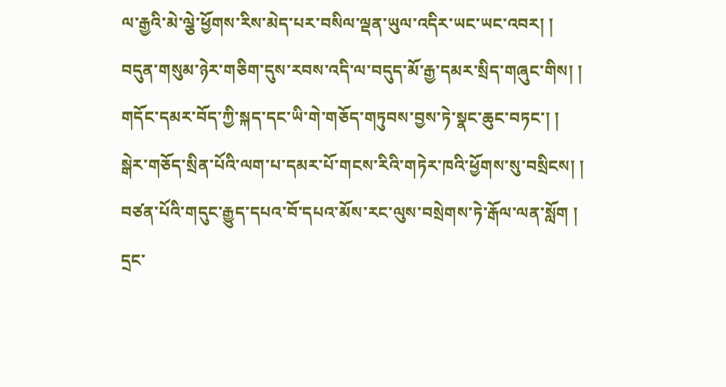ལ་རྒྱའི་མེ་ལྕེ་ཕྱོགས་རིས་མེད་པར་བསིལ་ལྡན་ཡུལ་འདིར་ཡང་ཡང་འབར། །
བདུན་གསུམ་ཉེར་གཅིག་དུས་རབས་འདི་ལ་བདུད་མོ་རྒྱ་དམར་སྲིད་གཞུང་གིས། །
གདོང་དམར་བོད་ཀྱི་སྐད་དང་ཡི་གེ་གཅོད་གཏུབས་བྱས་ཏེ་སྣང་ཆུང་བཏང་། །
སྒེར་གཅོད་སྲིན་པོའི་ལག་པ་དམར་པོ་གངས་རིའི་གཏེར་ཁའི་ཕྱོགས་སུ་བསྲིངས། །
བཙན་པོའི་གདུང་རྒྱུད་དཔའ་བོ་དཔའ་མོས་རང་ལུས་བསྲེགས་ཏེ་རྒོལ་ལན་སློག །
དྲང་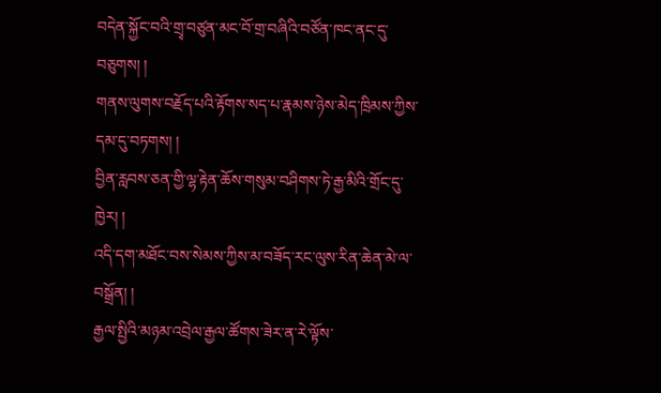བདེན་སྐྱོང་བའི་གྲྭ་བཙུན་མང་བོ་གྲ་བཞིའི་བཙོན་ཁང་ནང་དུ་བཅུགས། །
གནས་ལུགས་བརྗོད་པའི་རྟོགས་སད་པ་རྣམས་ཉེས་མེད་ཁྲིམས་ཀྱིས་དམ་དུ་བཏགས། །
བྱིན་རླབས་ཅན་གྱི་ལྷ་རྟེན་ཆོས་གསུམ་བཤིགས་ཏེ་རྒྱ་མིའི་གྲོང་དུ་ཁྱེར། །
འདི་དག་མཐོང་བས་སེམས་ཀྱིས་མ་བཟོད་རང་ལུས་རིན་ཆེན་མེ་ལ་བསྒྲོན། །
རྒྱལ་སྤྱིའི་མཉམ་འབྲེལ་རྒྱལ་ཚོགས་ཟེར་ན་རེ་ལྟོས་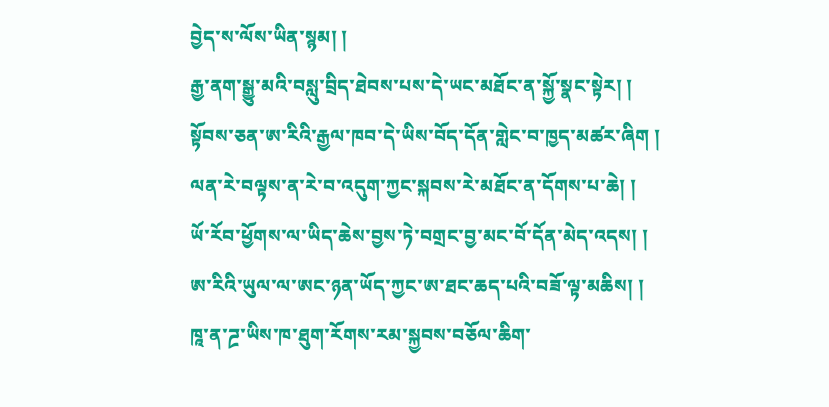བྱེད་ས་ལོས་ཡིན་སྙམ། །
རྒྱ་ནག་སྒྱུ་མའི་བསླུ་བྲིད་ཐེབས་པས་དེ་ཡང་མཐོང་ན་སྐྱོ་སྣང་སྟེར། །
སྟོབས་ཅན་ཨ་རིའི་རྒྱལ་ཁབ་དེ་ཡིས་བོད་དོན་གླེང་བ་ཁྱད་མཚར་ཞིག །
ལན་རེ་བལྟས་ན་རེ་བ་འདུག་ཀྱང་སྐབས་རེ་མཐོང་ན་དོགས་པ་ཆེ། །
ཡོ་རོབ་ཕྱོགས་ལ་ཡིད་ཆེས་བྱས་ཏེ་བགྲང་བྱ་མང་བོ་དོན་མེད་འདས། །
ཨ་རིའི་ཡུལ་ལ་ཨང་ཉན་ཡོད་ཀྱང་ཨ་ཐང་ཆད་པའི་བཟོ་ལྟ་མཆིས། །
ཁཱ་ན་ཌྲ་ཡིས་ཁ་ཐུག་རོགས་རམ་སྐྱབས་བཅོལ་ཆིག་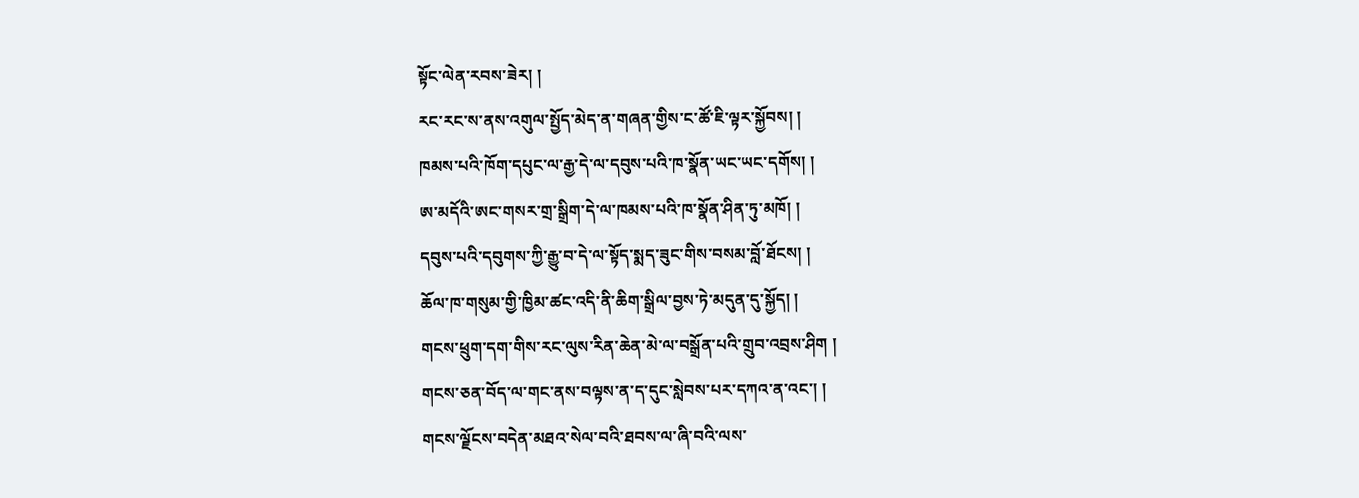སྟོང་ལེན་རབས་ཟེར། །
རང་རང་ས་ནས་འགུལ་སྤྱོད་མེད་ན་གཞན་གྱིས་ང་ཚོ་ཇི་ལྟར་སྐྱོབས། །
ཁམས་པའི་ཁོག་དཔུང་ལ་རྒྱ་དེ་ལ་དབུས་པའི་ཁ་སྣོན་ཡང་ཡང་དགོས། །
ཨ་མདོའི་ཨང་གསར་གྲ་སྒྲིག་དེ་ལ་ཁམས་པའི་ཁ་སྣོན་ཤིན་ཏུ་མཁོ། །
དབུས་པའི་དབུགས་ཀྱི་རྒྱུ་བ་དེ་ལ་སྟོད་སྨད་ཟུང་གིས་བསམ་བློ་ཐོངས། །
ཆོལ་ཁ་གསུམ་གྱི་ཁྱིམ་ཚང་འདི་ནི་ཆིག་སྒྲིལ་བྱས་ཏེ་མདུན་དུ་སྐྱོད། །
གངས་ཕྲུག་དག་གིས་རང་ལུས་རིན་ཆེན་མེ་ལ་བསྒྲོན་པའི་གྲུབ་འབྲས་ཤིག །
གངས་ཅན་བོད་ལ་གང་ནས་བལྟས་ན་ད་དུང་སླེབས་པར་དཀའ་ན་འང་། །
གངས་ལྗོངས་བདེན་མཐའ་སེལ་བའི་ཐབས་ལ་ཞི་བའི་ལས་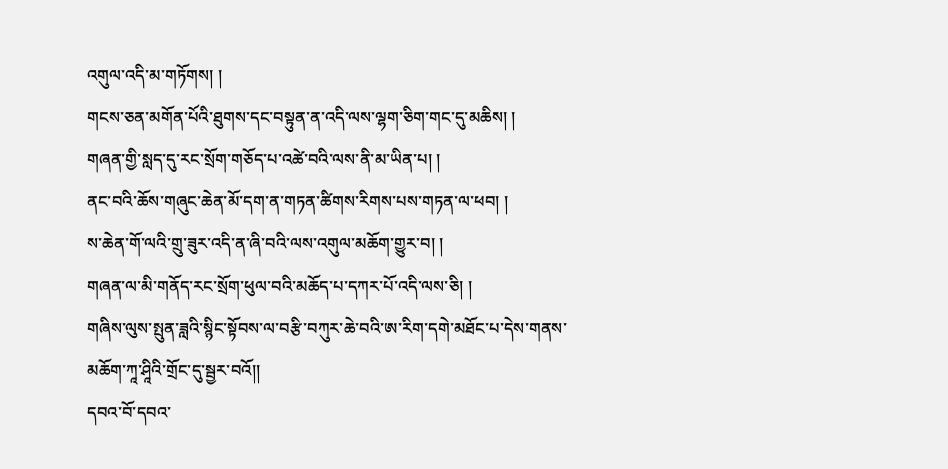འགུལ་འདི་མ་གཏོགས། །
གངས་ཅན་མགོན་པོའི་ཐུགས་དང་བསྟུན་ན་འདི་ལས་ལྷག་ཅིག་གང་དུ་མཆིས། །
གཞན་གྱི་སླད་དུ་རང་སྲོག་གཅོད་པ་འཚེ་བའི་ལས་ནི་མ་ཡིན་པ། །
ནང་བའི་ཆོས་གཞུང་ཆེན་མོ་དག་ན་གཏན་ཚིགས་རིགས་པས་གཏན་ལ་ཕབ། །
ས་ཆེན་གོ་ལའི་གྲུ་ཟུར་འདི་ན་ཞི་བའི་ལས་འགུལ་མཆོག་གྱུར་བ། །
གཞན་ལ་མི་གནོད་རང་སྲོག་ཕུལ་བའི་མཆོད་པ་དཀར་པོ་འདི་ལས་ཅི། །
གཞིས་ལུས་སྤུན་ཟླའི་སྙིང་སྟོབས་ལ་བརྩི་བཀུར་ཆེ་བའི་ཨ་རིག་དགེ་མཐོང་པ་དེས་གནས་མཆོག་ཀཱ་ཤཱིའི་གྲོང་དུ་སྦྱར་བའོ།།
དབའ་བོ་དབའ་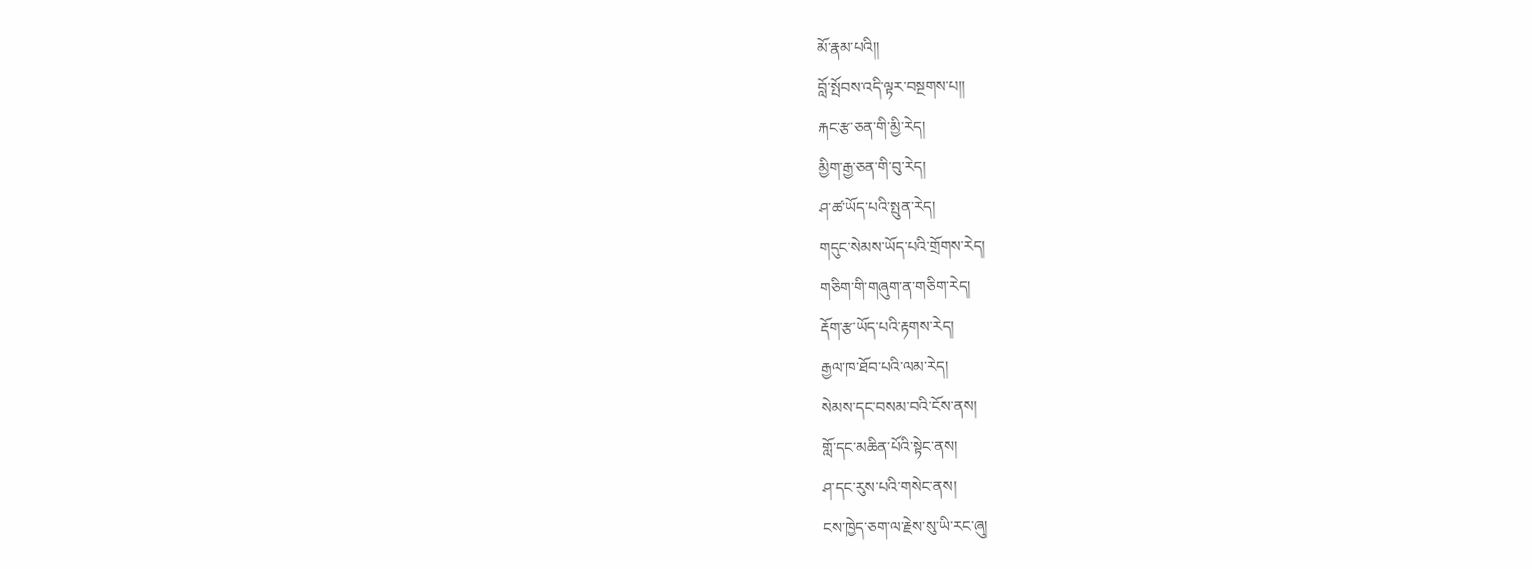མོ་རྣམ་པའི།།
བློ་སྤོབས་འདི་ལྟར་བསྔགས་པ།།
རྐང་རྩ་ཅན་གི་མྱི་རེད།
མྱིག་རྒྱ་ཅན་གི་བུ་རེད།
ཤ་ཚ་ཡོད་པའི་སྤུན་རེད།
གདུང་སེམས་ཡོད་པའི་གྲོགས་རེད།
གཅིག་གི་གཞུག་ན་གཅིག་རེད།
རྡོག་རྩ་ཡོད་པའི་རྟགས་རེད།
རྒྱལ་ཁ་ཐོབ་པའི་ལམ་རེད།
སེམས་དང་བསམ་བའི་ངོས་ནས།
གློ་དང་མཆིན་པོའི་སྟེང་ནས།
ཤ་དང་རུས་པའི་གསེང་ནས།
ངས་ཁྱེད་ཅག་ལ་རྗེས་སུ་ཡི་རང་ཞུ།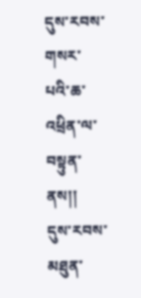དུས་རབས་གསར་པའི་ཆ་འཕྲིན་ལ་བསྟུན་ནས།།
དུས་རབས་མཐུན་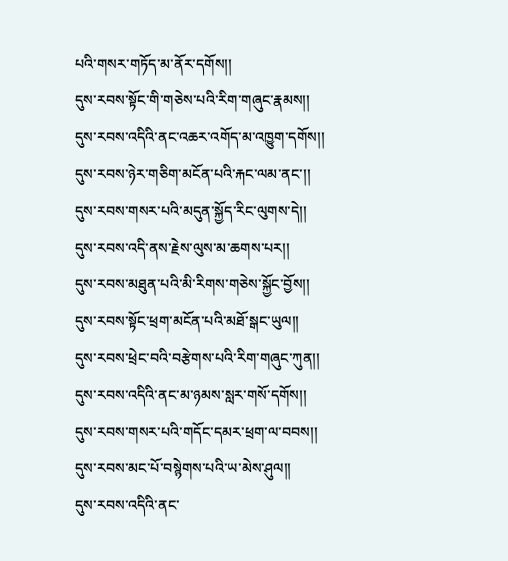པའི་གསར་གཏོད་མ་ནོར་དགོས།།
དུས་རབས་སྟོང་གི་གཅེས་པའི་རིག་གཞུང་རྣམས།།
དུས་རབས་འདིའི་ནང་འཆར་འགོད་མ་འཁྱུག་དགོས།།
དུས་རབས་ཉེར་གཅིག་མངོན་པའི་རྐང་ལམ་ནང་།།
དུས་རབས་གསར་པའི་མདུན་སྐྱོད་རིང་ལུགས་དེ།།
དུས་རབས་འདི་ནས་རྗེས་ལུས་མ་ཆགས་པར།།
དུས་རབས་མཐུན་པའི་མི་རིགས་གཅེས་སྐྱོང་བྱོས།།
དུས་རབས་སྟོང་ཕྲག་མངོན་པའི་མཐོ་སྒང་ཡུལ།།
དུས་རབས་ཕྲེང་བའི་བརྩེགས་པའི་རིག་གཞུང་ཀུན།།
དུས་རབས་འདིའི་ནང་མ་ཉམས་སླར་གསོ་དགོས།།
དུས་རབས་གསར་པའི་གདོང་དམར་ཕྲག་ལ་བབས།།
དུས་རབས་མང་པོ་བསྙེགས་པའི་ཡ་མེས་ཤུལ།།
དུས་རབས་འདིའི་ནང་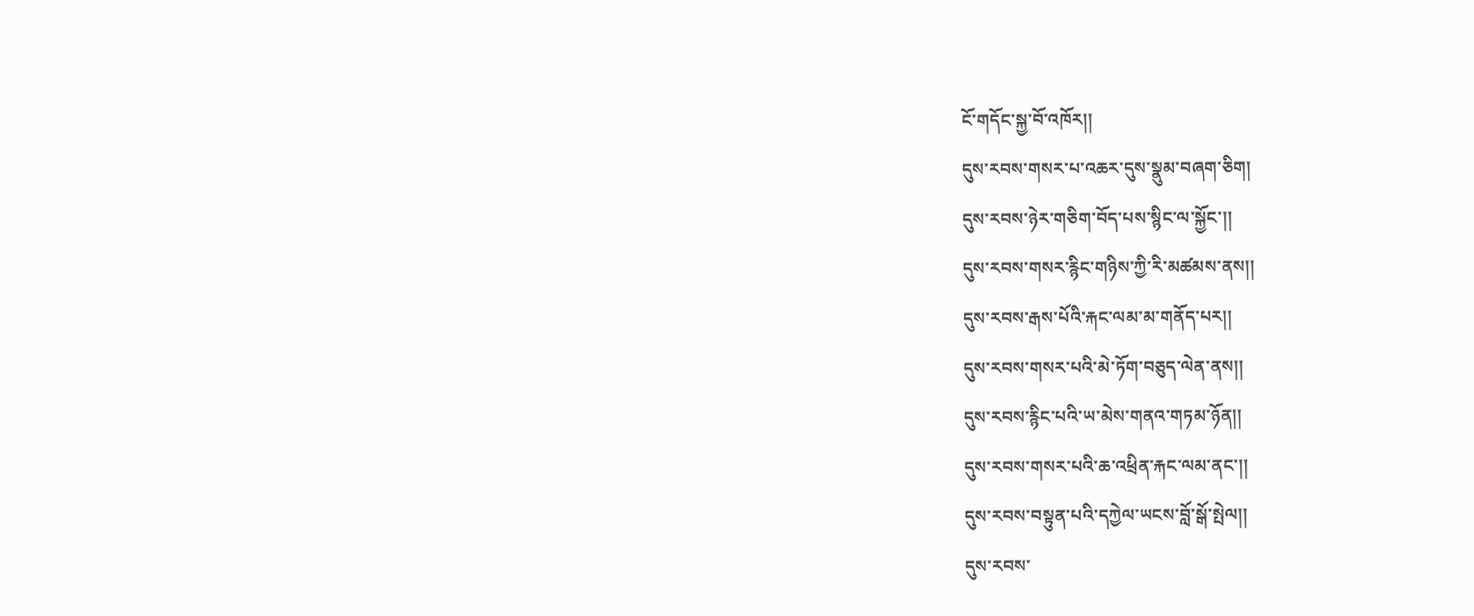ངོ་གདོང་སྐྱ་བོ་འཁོར།།
དུས་རབས་གསར་པ་འཆར་དུས་སྣུམ་བཞག་ཅིག།
དུས་རབས་ཉེར་གཅིག་བོད་པས་སྙིང་ལ་སྐྱོང་།།
དུས་རབས་གསར་རྙིང་གཉིས་ཀྱི་རི་མཚམས་ནས།།
དུས་རབས་རྒས་པོའི་རྐང་ལམ་མ་གནོད་པར།།
དུས་རབས་གསར་པའི་མེ་ཏོག་བཅུད་ལེན་ནས།།
དུས་རབས་རྙིང་པའི་ཡ་མེས་གནའ་གཏམ་ཉོན།།
དུས་རབས་གསར་པའི་ཆ་འཕྲིན་རྐང་ལམ་ནང་།།
དུས་རབས་བསྟུན་པའི་དཀྱེལ་ཡངས་བློ་སྒོ་སྤེལ།།
དུས་རབས་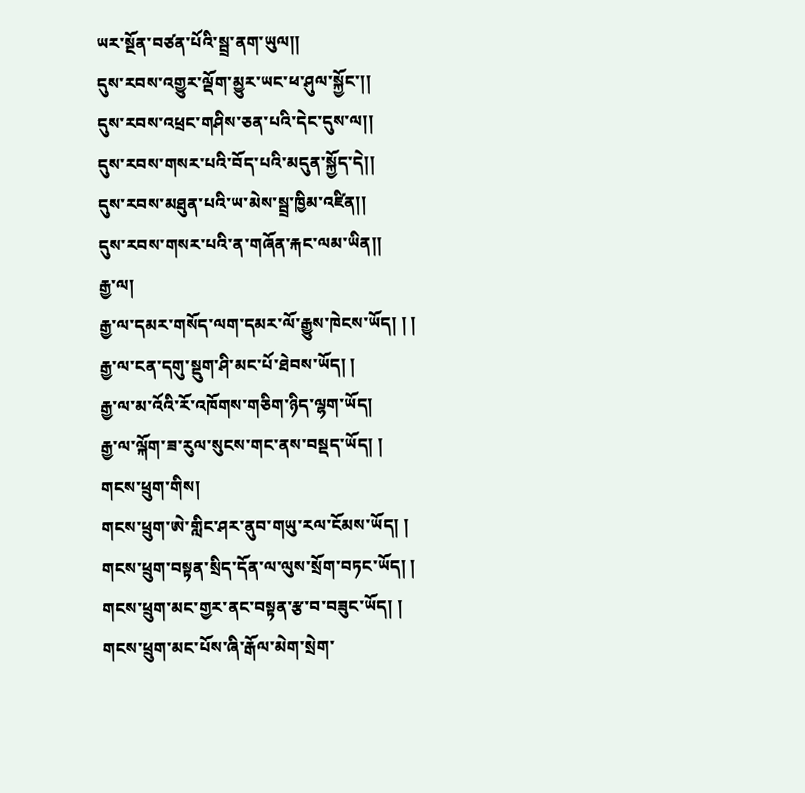ཡར་སྔོན་བཙན་པོའི་སྦྲ་ནག་ཡུལ།།
དུས་རབས་འགྱུར་ལྡོག་མྱུར་ཡང་ཕ་ཤུལ་སྐྱོང་།།
དུས་རབས་འཕྲང་གཤིས་ཅན་པའི་དེང་དུས་ལ།།
དུས་རབས་གསར་པའི་བོད་པའི་མདུན་སྐྱོད་དེ།།
དུས་རབས་མཐུན་པའི་ཡ་མེས་སྦྲ་ཁྱིམ་འཛིན།།
དུས་རབས་གསར་པའི་ན་གཞོན་རྐང་ལམ་ཡིན།།
རྒྱ་ལ།
རྒྱ་ལ་དམར་གསོད་ལག་དམར་ལོ་རྒྱུས་ཁེངས་ཡོད། ། །
རྒྱ་ལ་ངན་དགུ་སྡུག་ཤི་མང་པོ་ཐེབས་ཡོད། །
རྒྱ་ལ་མ་འོའི་རོ་འཁོགས་གཅིག་ཉིད་ལྷག་ཡོད།
རྒྱ་ལ་ལྐོག་ཟ་རུལ་སུངས་གང་ནས་བསྡད་ཡོད། །
གངས་ཕྲུག་གིས།
གངས་ཕྲུག་ཨེ་གླིང་ཤར་ནུབ་གཡུ་རལ་ངོམས་ཡོད། །
གངས་ཕྲུག་བསྟན་སྲིད་དོན་ལ་ལུས་སྲོག་བཏང་ཡོད། །
གངས་ཕྲུག་མང་གྱར་ནང་བསྟན་རྩ་བ་བཟུང་ཡོད། །
གངས་ཕྲུག་མང་པོས་ཞི་རྒོལ་མེག་སྲེག་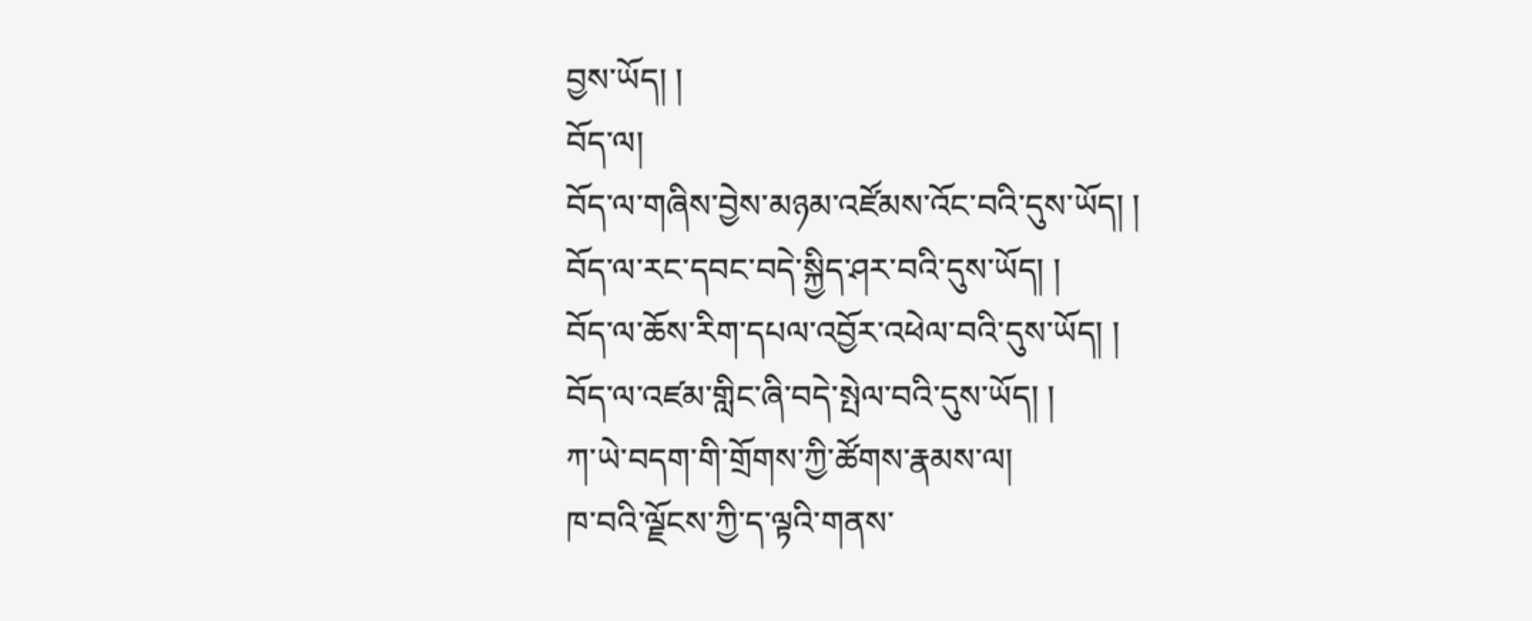བྱས་ཡོད། །
བོད་ལ།
བོད་ལ་གཞིས་བྱེས་མཉམ་འཛོམས་འོང་བའི་དུས་ཡོད། །
བོད་ལ་རང་དབང་བདེ་སྐྱིད་ཤར་བའི་དུས་ཡོད། །
བོད་ལ་ཆོས་རིག་དཔལ་འབྱོར་འཕེལ་བའི་དུས་ཡོད། །
བོད་ལ་འཛམ་གླིང་ཞི་བདེ་སྤེལ་བའི་དུས་ཡོད། །
ཀ་ཡེ་བདག་གི་གྲོགས་ཀྱི་ཚོགས་རྣམས་ལ།
ཁ་བའི་ལྗོངས་ཀྱི་ད་ལྟའི་གནས་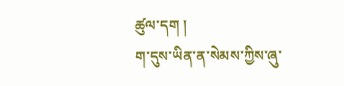ཚུལ་དག །
ག་དུས་ཡིན་ན་སེམས་ཀྱིས་ཞུ་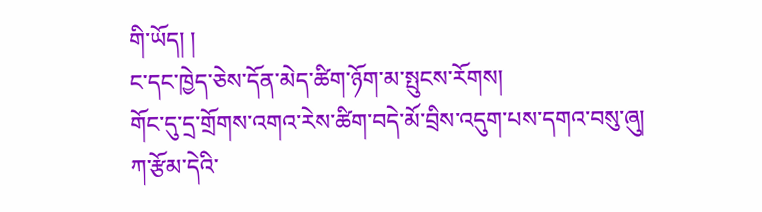གི་ཡོད། །
ང་དང་ཁྱེད་ཅེས་དོན་མེད་ཚིག་ཉོག་མ་སྤུངས་རོགས།
གོང་དུ་དྲ་གྲོགས་འགའ་རེས་ཚིག་བདེ་མོ་བྲིས་འདུག་པས་དགའ་བསུ་ཞུ།
ཀ་རྩོམ་དེའི་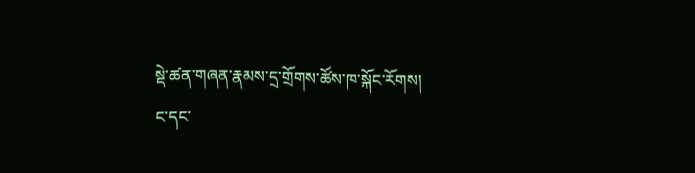སྡེ་ཚན་གཞན་རྣམས་དྲ་གྲོགས་ཚོས་ཁ་སྐོང་རོགས།
ང་དང་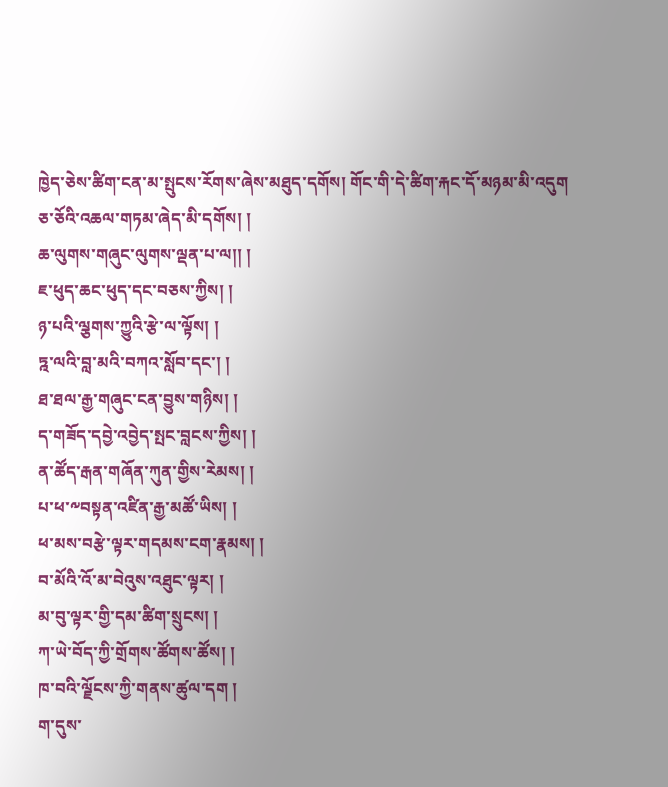ཁྱེད་ཅེས་ཚིག་ངན་མ་སྤུངས་རོགས་ཞེས་མཐུད་དགོས། གོང་གི་དེ་ཚིག་རྐང་དོ་མཉམ་མི་འདུག
ཅ་ཅོའི་འཆལ་གཏམ་ཞེད་མི་དགོས། །
ཆ་ལུགས་གཞུང་ལུགས་ལྡན་པ་ལ།། །
ཇ་ཕུད་ཆང་ཕུད་དང་བཅས་ཀྱིས། །
ཉ་པའི་ལྕགས་ཀྱུའི་རྩེ་ལ་ལྟོས། །
ཏྰ་ལའི་བླ་མའི་བཀའ་སློབ་དང་། །
ཐ་ཐལ་རྒྱ་གཞུང་ངན་བྱུས་གཉིས། །
ད་གཟོད་དབྱེ་འབྱེད་སྤང་བླངས་ཀྱིས། །
ན་ཚོད་རྒན་གཞོན་ཀུན་གྱིས་རེམས། །
པ་ཕ་༸བསྟན་འཛིན་རྒྱ་མཚོ་ཡིས། །
ཕ་མས་བརྩེ་ལྟར་གདམས་ངག་རྣམས། །
བ་མོའི་འོ་མ་བེའུས་འཐུང་ལྟར། །
མ་བུ་ལྟར་གྱི་དམ་ཚིག་སྲུངས། །
ཀ་ཡེ་བོད་ཀྱི་གྲོགས་ཚོགས་ཚོས། །
ཁ་བའི་ལྗོངས་ཀྱི་གནས་ཚུལ་དག །
ག་དུས་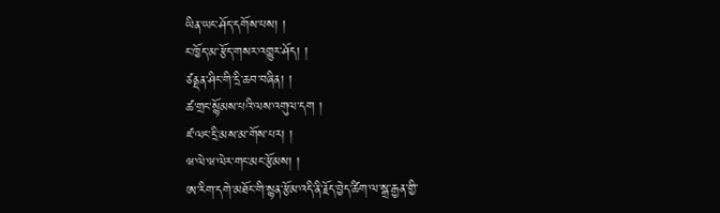ཡིན་ཡང་ཤོད་དགོས་པས། །
ང་ཁྱོད་མ་རྩོད་གསར་འགྱུར་ཤོད། །
ཙནྡན་ཤིང་གི་དྲི་ཆབ་བཞིན། །
ཚ་གྲང་སྙོམས་པའི་ལས་འགུལ་དག །
ཛ་ལང་དྲི་མས་མ་གོས་པར། །
ཝ་ལེ་ཝ་ལེར་གང་མང་རྩོམས། །
ཨ་རིག་དགེ་མཐོང་གི་སྙན་རྩོམ་འདི་ནི་རྗོད་བྱེད་ཚིག་ལ་སྒྲ་རྒྱན་གྱི་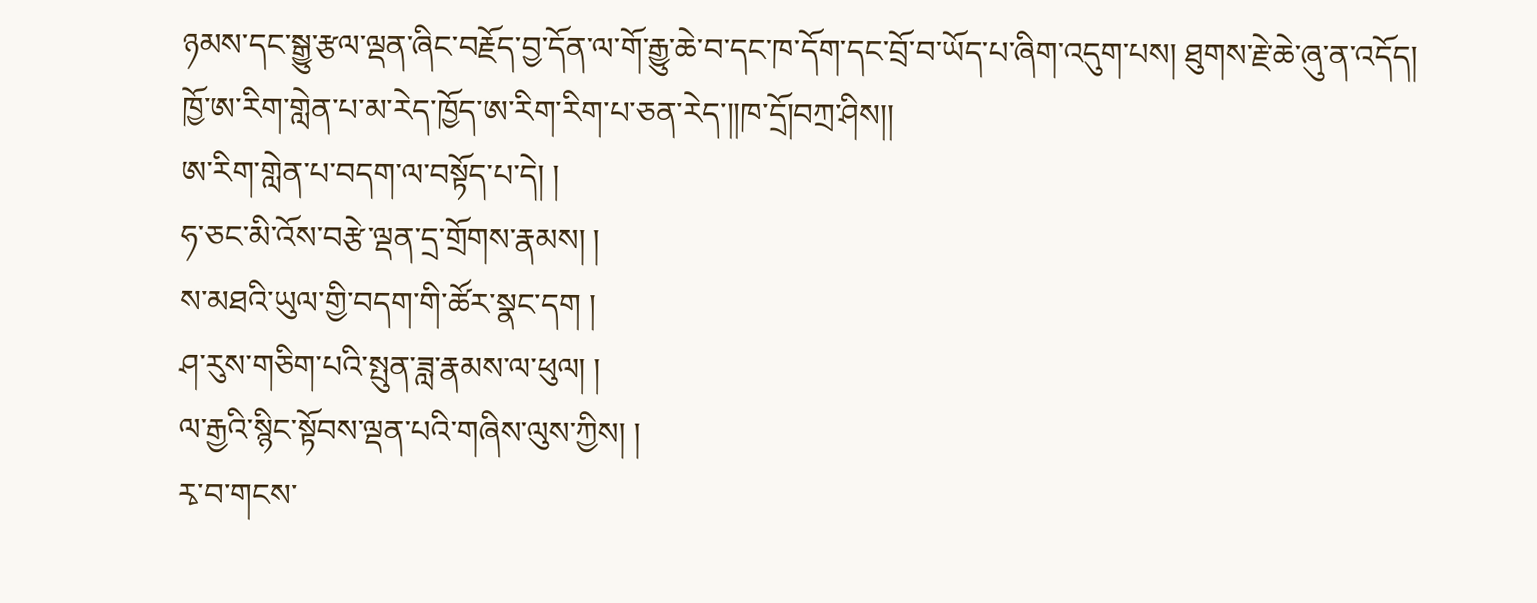ཉམས་དང་སྒྱུ་རྩལ་ལྡན་ཞིང་བརྗོད་བྱ་དོན་ལ་གོ་རྒྱུ་ཆེ་བ་དང་ཁ་དོག་དང་བྲོ་བ་ཡོད་པ་ཞིག་འདུག་པས། ཐུགས་རྗེ་ཆེ་ཞུ་ན་འདོད།
ཁྱོ་ཨ་རིག་གླེན་པ་མ་རེད་ཁྱོད་ཨ་རིག་རིག་པ་ཅན་རེད་།།ཁ་དྲོ།བཀྲ་ཤིས།།
ཨ་རིག་གླེན་པ་བདག་ལ་བསྟོད་པ་དེ། །
ཧ་ཅང་མི་འོས་བརྩེ་ལྡན་དྲ་གྲོགས་རྣམས། །
ས་མཐའི་ཡུལ་གྱི་བདག་གི་ཚོར་སྣང་དག །
ཤ་རུས་གཅིག་པའི་སྤུན་ཟླ་རྣམས་ལ་ཕུལ། །
ལ་རྒྱའི་སྙིང་སྟོབས་ལྡན་པའི་གཞིས་ལུས་ཀྱིས། །
རྭ་བ་གངས་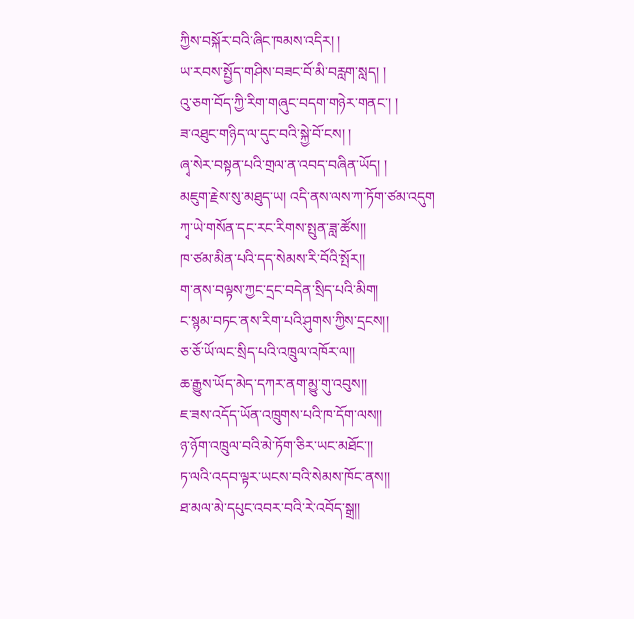ཀྱིས་བསྐོར་བའི་ཞིང་ཁམས་འདིར། །
ཡ་རབས་སྤྱོད་གཤིས་བཟང་བོ་མི་བརླག་སླད། །
འུ་ཅག་བོད་ཀྱི་རིག་གཞུང་བདག་གཉེར་གནང་། །
ཟ་འཐུང་གཉིད་ལ་དུང་བའི་སྐྱེ་བོ་ངས། །
ཞྭ་སེར་བསྟན་པའི་གྲལ་ན་འབད་བཞིན་ཡོད། །
མཇུག་རྗེས་སུ་མཐུད་ཡ། འདི་ནས་ལས་ཀ་ཏོག་ཙམ་འདུག
ཀྭ་ཡེ་གསོན་དང་རང་རིགས་སྤུན་ཟླ་ཚོས།།
ཁ་ཙམ་མིན་པའི་དད་སེམས་རི་བོའི་སྤོར།།
ག་ནས་བལྟས་ཀྱང་དྲང་བདེན་སྲིད་པའི་མིག།
ང་སྙམ་བཏང་ནས་རིག་པའི་ཤུགས་ཀྱིས་དྲངས།།
ཅ་ཅོ་ཡོ་ལང་སྲིད་པའི་འཁྲུལ་འཁོར་ལ།།
ཆ་རྒྱུས་ཡོད་མེད་དཀར་ནག་མྱུ་གུ་འབུས།།
ཇ་ཟས་འདོད་ཡོན་འཁྲུགས་པའི་ཁ་དོག་ལས།།
ཉ་ཉོག་འཁྲུལ་བའི་མེ་ཏོག་ཅིར་ཡང་མཐོང་།།
ཏ་ལའི་འདབ་ལྟར་ཡངས་བའི་སེམས་ཁོང་ནས།།
ཐ་མལ་མེ་དཔུང་འབར་བའི་རེ་འབོད་སྒྲ།།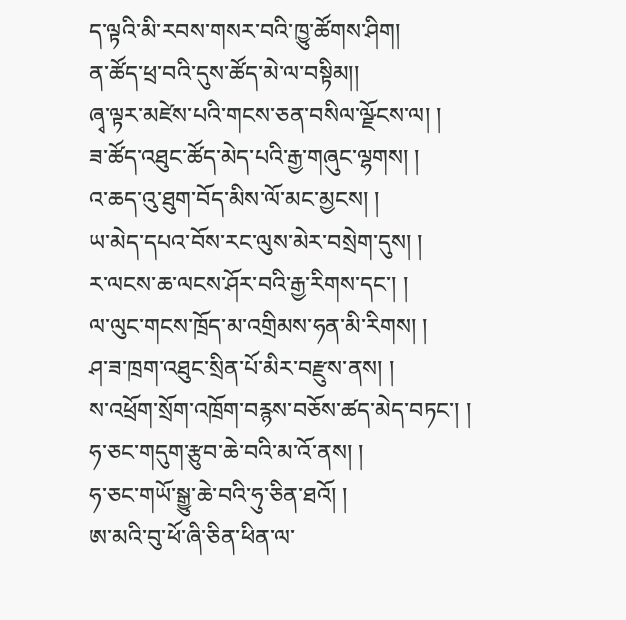ད་ལྟའི་མི་རབས་གསར་བའི་ཁྱུ་ཚོགས་ཤིག།
ན་ཚོད་ཕྲ་བའི་དུས་ཚོད་མེ་ལ་བསྟིམ།།
ཞྭ་ལྟར་མཛེས་པའི་གངས་ཅན་བསིལ་ལྫོངས་ལ། །
ཟ་ཚོད་འཐུང་ཚོད་མེད་པའི་རྒྱ་གཞུང་ལྷགས། །
འ་ཆད་འུ་ཐུག་བོད་མིས་ལོ་མང་མྱངས། །
ཡ་མེད་དཔའ་བོས་རང་ལུས་མེར་བསྲེག་དུས། །
ར་ལངས་ཆ་ལངས་ཤོར་བའི་རྒྱ་རིགས་དང་། །
ལ་ལུང་གངས་ཁྲོད་མ་འགྲིམས་ཧན་མི་རིགས། །
ཤ་ཟ་ཁྲག་འཐུང་སྲིན་པོ་མིར་བརྫུས་ནས། །
ས་འཕྲོག་སྲོག་འཁྲོག་བརྙས་བཅོས་ཚད་མེད་བཏང་། །
ཧ་ཅང་གདུག་རྩུབ་ཆེ་བའི་མ་འོ་ནས། །
ཧ་ཅང་གཡོ་སྒྱུ་ཆེ་བའི་ཧུ་ཅིན་ཐའོ། །
ཨ་མའི་བུ་ཕོ་ཞི་ཅིན་ཕིན་ལ་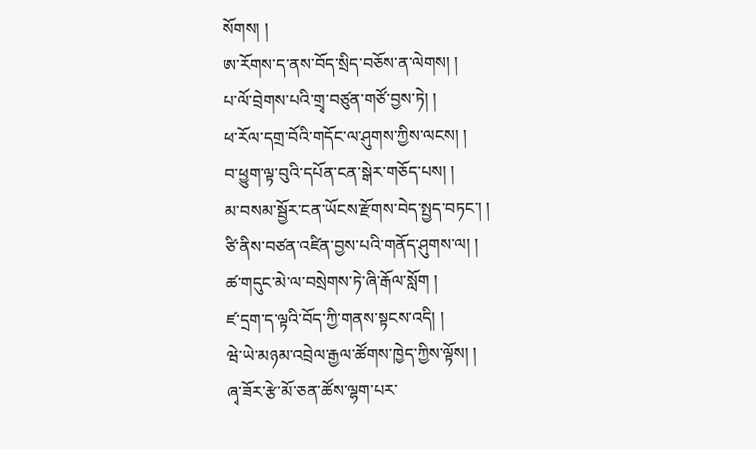སོགས། །
ཨ་རོགས་ད་ནས་བོད་སྲིད་བཅོས་ན་ལེགས། །
པ་ལོ་བྲེགས་པའི་གྲྭ་བཙུན་གཙོ་བྱས་ཏེ། །
ཕ་རོལ་དགྲ་བོའི་གདོང་ལ་ཤུགས་ཀྱིས་ལངས། །
བ་ཕྱུག་ལྟ་བུའི་དཔོན་ངན་སྒེར་གཅོད་པས། །
མ་བསམ་སྦྱོར་ངན་ཡོངས་རྫོགས་བེད་སྤྱད་བཏང་། །
ཙི་ནིས་བཙན་འཛིན་བྱས་པའི་གནོད་ཤུགས་ལ། །
ཚ་གདུང་མེ་ལ་བསྲེགས་ཏེ་ཞི་རྒོལ་སློག །
ཛ་དྲག་ད་ལྟའི་བོད་ཀྱི་གནས་སྟངས་འདི། །
ཝེ་ཡེ་མཉམ་འབྲེལ་རྒྱལ་ཚོགས་ཁྱེད་ཀྱིས་ལྟོས། །
ཞྭ་ཟོར་རྩེ་མོ་ཅན་ཚོས་ལྷག་པར་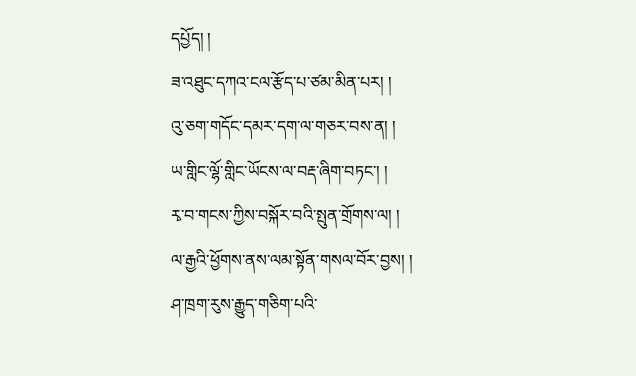དཔྱོད། །
ཟ་འཐུང་དཀའ་ངལ་རྩོད་པ་ཙམ་མིན་པར། །
འུ་ཅག་གདོང་དམར་དག་ལ་གཅར་བས་ན། །
ཡ་གླིང་ལྷོ་གླིང་ཡོངས་ལ་བརྡ་ཞིག་བཏང་། །
རྭ་བ་གངས་ཀྱིས་བསྐོར་བའི་སྤུན་གྲོགས་ལ། །
ལ་རྒྱའི་ཕྱོགས་ནས་ལམ་སྟོན་གསལ་བོར་བྱས། །
ཤ་ཁྲག་རུས་རྒྱུད་གཅིག་པའི་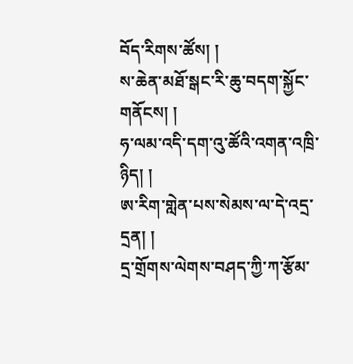བོད་རིགས་ཚོས། །
ས་ཆེན་མཐོ་སྒང་རི་ཆུ་བདག་སྐྱོང་གནོངས། །
ཧ་ལམ་འདི་དག་འུ་ཚོའི་འགན་འཁྲི་ཉིད། །
ཨ་རིག་གླེན་པས་སེམས་ལ་དེ་འདྲ་དྲན། །
དྲ་གྲོགས་ལེགས་བཤད་ཀྱི་ཀ་རྩོམ་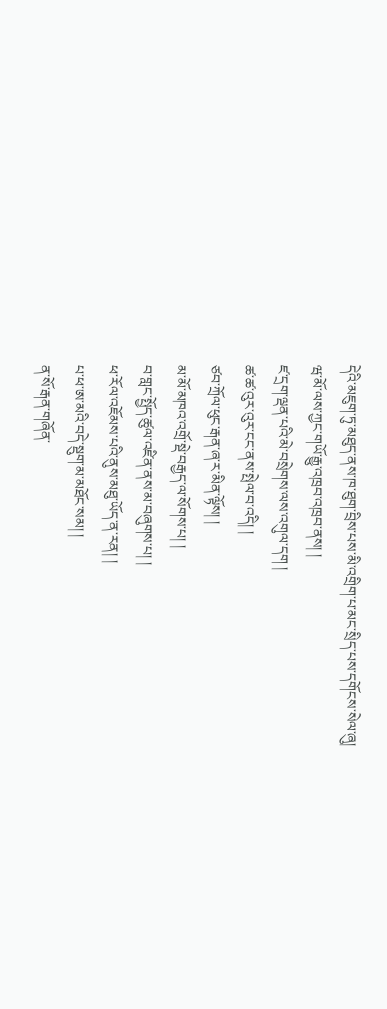དེའི་མཇུག་ཏུ་མཐུད་ནས་ཁ་ཐུག་བྲིས་པས་མི་འགྲིག་པ་མང་སྲིད་པས་དགོངས་སེལ་ཞུ།
ཝ་མོ་ལས་ཀྱང་གཡོ་རྒྱུ་འཁྲབ་འཁྲབ་ནས། །
ཛ་དྲག་ལྡན་པའི་མེ་བསྲེགས་ལས་འགུལ་དག །
ཚ་ཚ་འུར་འུར་ངང་ནས་སྤེལ་བ་འདི། །
ཙབ་ཀྲོལ་ཕུང་རྒན་ཞ་ར་མིན་ལྟོས། །
མ་མོ་མཁའ་འགྲོ་སྡེ་བརྒྱད་ལ་སོགས་པ། །
བ་གླང་སྤྱོད་ཚུལ་འཛིན་ནས་མ་བཞུགས་པ། །
ཕ་རོལ་འཇོམས་པའི་ནུས་མཐུ་ཡོད་ན་རན། །
པ་ཕ་ཨ་མའི་བདེ་སྡུག་མ་མཐོང་སམ། །
ན་སོ་རྒན་གཞོན་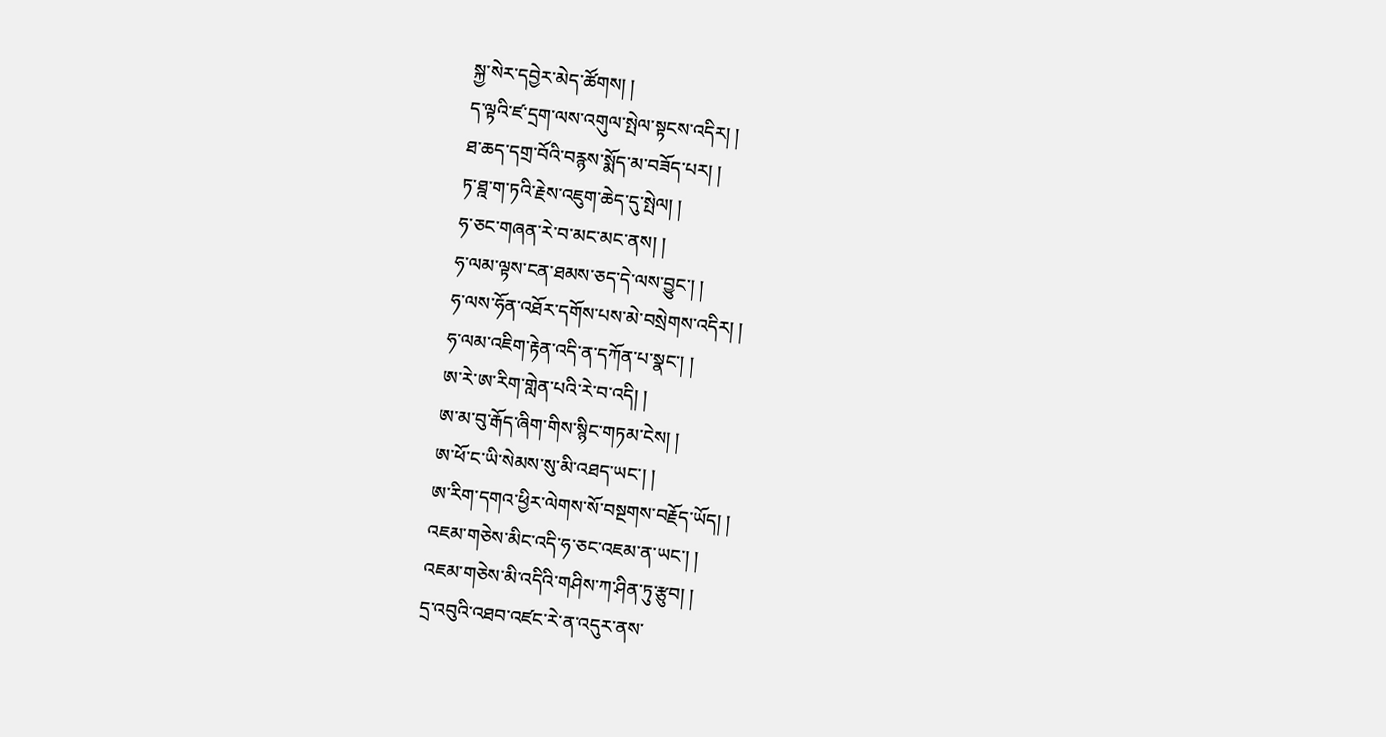སྐྱ་སེར་དབྱེར་མེད་ཚོགས། །
ད་ལྟའི་ཛ་དྲག་ལས་འགུལ་སྤེལ་སྟངས་འདིར། །
ཐ་ཆད་དགྲ་བོའི་བརྙས་སྨོད་མ་བཟོད་པར། །
ཏ་ཐྰ་ག་ཏའི་རྗེས་འཇུག་ཆེད་དུ་སྤེལ། །
ཧ་ཅང་གཞན་རེ་བ་མང་མང་ནས། །
ཧ་ལམ་ལྟས་ངན་ཐམས་ཅད་དེ་ལས་བྱུང་། །
ཧ་ལས་ཧོན་འཐོར་དགོས་པས་མེ་བསྲེགས་འདིར། །
ཧ་ལམ་འཇིག་རྟེན་འདི་ན་དཀོན་པ་སྣང་། །
ཨ་རེ་ཨ་རིག་གླེན་པའི་རེ་བ་འདི། །
ཨ་མ་བུ་རྒོད་ཞིག་གིས་སྙིང་གཏམ་ངེས། །
ཨ་ཕོ་ང་ཡི་སེམས་སུ་མི་འཐད་ཡང་། །
ཨ་རིག་དགའ་ཕྱིར་ལེགས་སོ་བསྔགས་བརྗོད་ཡོད། །
འཇམ་གཅེས་མིང་འདི་ཧ་ཅང་འཇམ་ན་ཡང་། །
འཇམ་གཅེས་མི་འདིའི་གཤིས་ཀ་ཤིན་ཏུ་རྩུབ། །
དྲ་འབུའི་འཐབ་འཛང་རེ་ན་འདུར་ནས་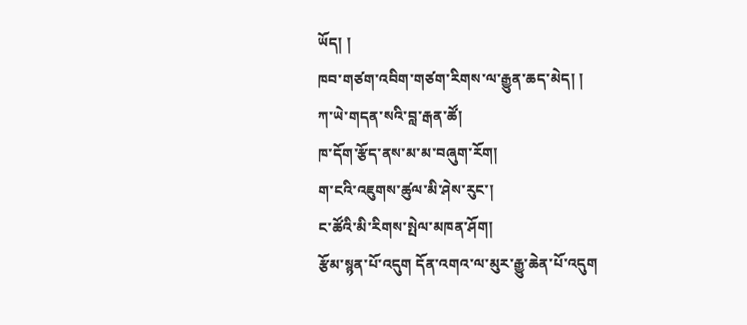ཡོད། །
ཁབ་གཙག་འབིག་གཙག་རིགས་ལ་རྒྱུན་ཆད་མེད། །
ཀ་ཡེ་གདན་སའི་བླ་རྒན་ཚོ།
ཁ་དོག་རྩོད་ནས་མ་མ་བཞུག་རོག།
ག་ངའི་འཇུགས་ཚུལ་མི་ཤེས་རུང་།
ང་ཚོའི་མི་རིགས་སྤེལ་མཁན་ཤོག།
རྩོམ་སྙན་པོ་འདུག དོན་འགའ་ལ་མུར་རྒྱུ་ཆེན་པོ་འདུག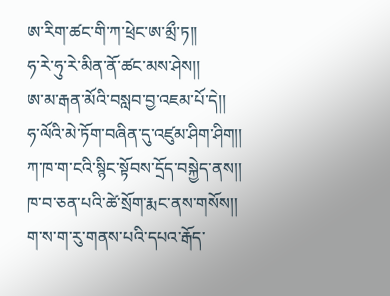ཨ་རིག་ཚང་གི་ཀ་ཕྲེང་ཨ་མྲྀ་ཏ།།
ཧ་རེ་ཧུ་རེ་མིན་ནོ་ཚང་མས་ཤེས།།
ཨ་མ་རྒན་མོའི་བསླབ་བྱ་འཇམ་པོ་དེ།།
ཧ་ལོའི་མེ་ཏོག་བཞིན་དུ་འཛུམ་ཤིག་ཤིག།།
ཀ་ཁ་ག་ངའི་སྙིང་སྟོབས་དྲོད་བསྐྱེད་ནས།།
ཁ་བ་ཅན་པའི་ཚེ་སྲོག་རྨང་ནས་གསོས།།
ག་ས་ག་རུ་གནས་པའི་དཔའ་རྒོད་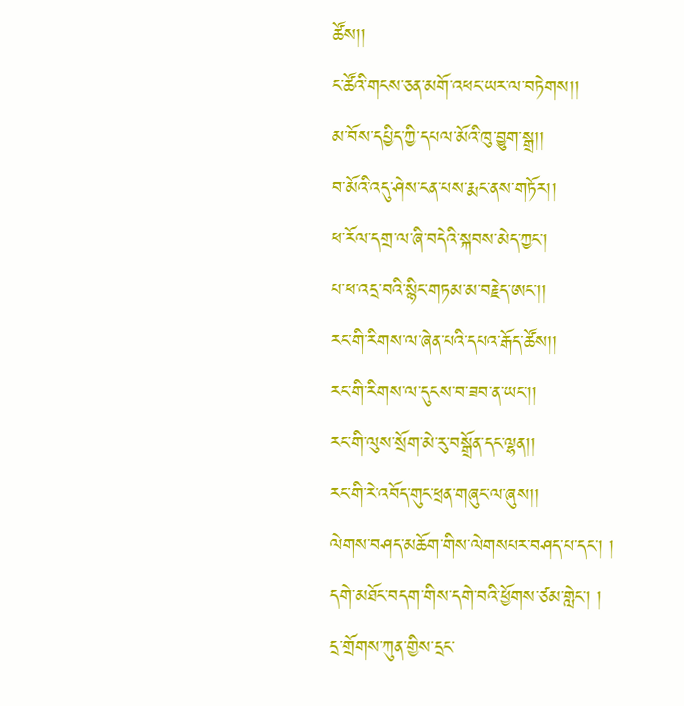ཚོས།།
ང་ཚོའི་གངས་ཅན་མགོ་འཕང་ཡར་ལ་བཏེགས།།
མ་བོས་དཔྱིད་ཀྱི་དཔལ་མོའི་ཁུ་བྱུག་སྒྲ།།
བ་མོའི་འདུ་ཤེས་ངན་པས་རྨང་ནས་གཏོར།།
ཕ་རོལ་དགྲ་ལ་ཞི་བདེའི་སྐབས་མེད་ཀྱང་།
པ་ཕ་འདྲ་བའི་སྙིང་གཏམ་མ་བརྗེད་ཨང་།།
རང་གི་རིགས་ལ་ཞེན་པའི་དཔའ་རྒོད་ཚོས།།
རང་གི་རིགས་ལ་དུངས་བ་ཟབ་ན་ཡང་།།
རང་གི་ལུས་སྲོག་མེ་རུ་བསྒྲོན་དང་ལྷན།།
རང་གི་རེ་འབོད་གུང་ཕྲན་གཞུང་ལ་ཞུས།།
ལེགས་བཤད་མཆོག་གིས་ལེགསཔར་བཤད་པ་དང་། །
དགེ་མཐོང་བདག་གིས་དགེ་བའི་ཕྱོགས་ཙམ་གླེང་། །
དྲ་གྲོགས་ཀུན་གྱིས་དྲང་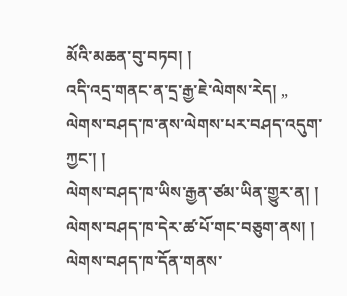མོའི་མཆན་བུ་བཏབ། །
འདི་འདྲ་གནང་ན་དྲ་རྒྱ་ཇེ་ལེགས་རེད། „
ལེགས་བཤད་ཁ་ནས་ལེགས་པར་བཤད་འདུག་ཀྱང་། །
ལེགས་བཤད་ཁ་ཡིས་རྒྱན་ཙམ་ཡིན་གྱུར་ན། །
ལེགས་བཤད་ཁ་དེར་ཚ་པོ་གང་བཅུག་ནས། །
ལེགས་བཤད་ཁ་དོན་གནས་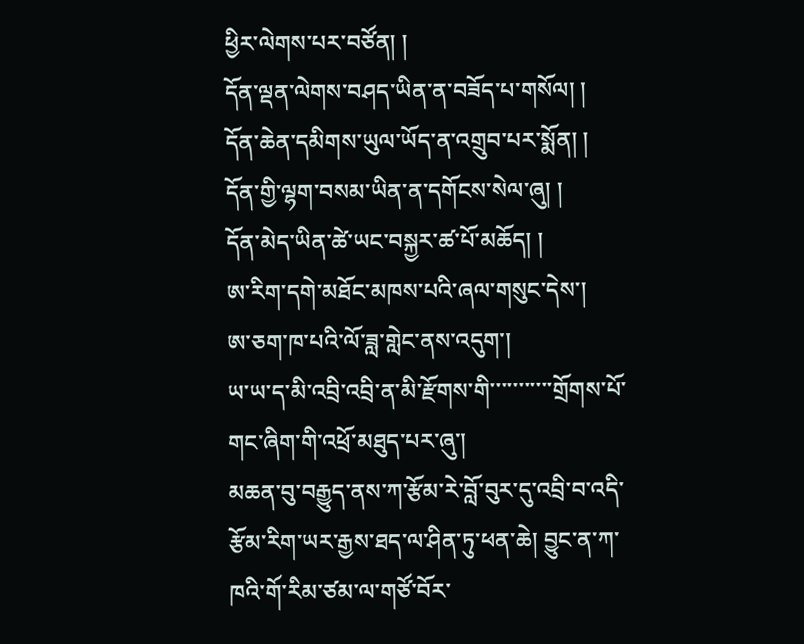ཕྱིར་ལེགས་པར་བཙོན། །
དོན་ལྡན་ལེགས་བཤད་ཡིན་ན་བཟོད་པ་གསོལ། །
དོན་ཆེན་དམིགས་ཡུལ་ཡོད་ན་འགྲུབ་པར་སྨོན། །
དོན་གྱི་ལྷག་བསམ་ཡིན་ན་དགོངས་སེལ་ཞུ། །
དོན་མེད་ཡིན་ཚེ་ཡང་བསྐྱར་ཚ་པོ་མཆོད། །
ཨ་རིག་དགེ་མཐོང་མཁས་པའི་ཞལ་གསུང་དེས་།
ཨ་ཅག་ཁ་པའི་ལོ་ཟླ་གླེང་ནས་འདུག་།
ཡ་ཡ་ད་མི་འབྲི་འབྲི་ན་མི་རྫོགས་གི་་་་་་་་་་་གྲོགས་པོ་གང་ཞིག་གི་འཕྲོ་མཐུད་པར་ཞུ་།
མཆན་བུ་བརྒྱུད་ནས་ཀ་རྩོམ་རེ་བློ་བུར་དུ་འབྲི་བ་འདི་རྩོམ་རིག་ཡར་རྒྱས་ཐད་ལ་ཤིན་ཏུ་ཕན་ཆེ། བྱུང་ན་ཀ་ཁའི་གོ་རིམ་ཙམ་ལ་གཙོ་བོར་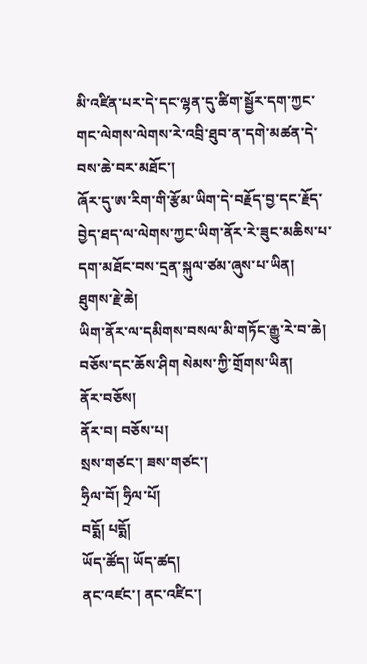མི་འཛིན་པར་དེ་དང་ལྷན་དུ་ཚིག་སྦྱོར་དག་ཀྱང་གང་ལེགས་ལེགས་རེ་འབྲི་ཐུབ་ན་དགེ་མཚན་དེ་བས་ཆེ་བར་མཐོང་།
ཞོར་དུ་ཨ་རིག་གི་རྩོམ་ཡིག་དེ་བརྗོད་བྱ་དང་རྗོད་བྱེད་ཐད་ལ་ལེགས་ཀྱང་ཡིག་ནོར་རེ་ཟུང་མཆིས་པ་དག་མཐོང་བས་དྲན་སྐུལ་ཙམ་ཞུས་པ་ཡིན།
ཐུགས་རྗེ་ཆེ།
ཡིག་ནོར་ལ་དམིགས་བསལ་མི་གཏོང་རྒྱུ་རེ་བ་ཆེ། བཅོས་དང་ཆོས་ཤིག སེམས་ཀྱི་གྲོགས་ཡིན།
ནོར་བཅོས།
ནོར་བ། བཅོས་པ།
སྲས་གཙང་། ཟས་གཙང་།
ཧྲིལ་བོ། ཧྲིལ་པོ།
བདྨོ། པདྨོ།
ཡོད་ཚོད། ཡོད་ཚད།
ནང་འཛང་། ནང་འཛིང་།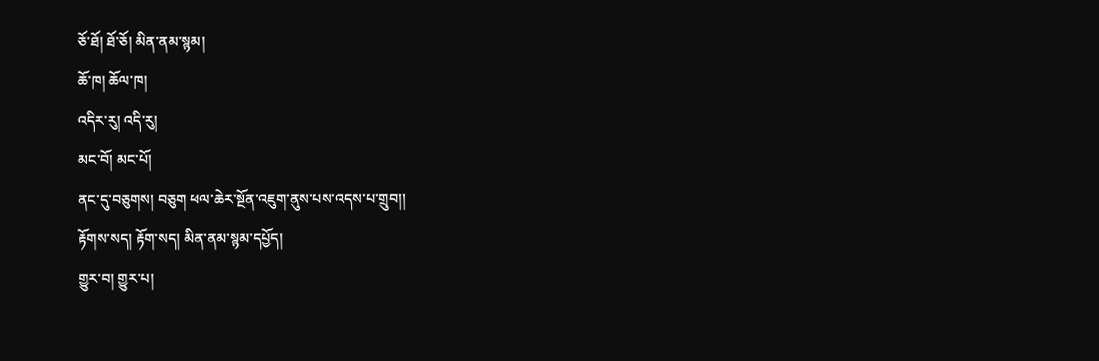ཅོ་ཐོ། ཐོ་ཅོ། མིན་ནམ་སྙམ།
ཆོ་ཁ། ཆོལ་ཁ།
འདིར་རུ། འདི་རུ།
མང་བོ། མང་པོ།
ནང་དུ་བཅུགས། བཅུག ཕལ་ཆེར་སྔོན་འཇུག་ནུས་པས་འདས་པ་གྲུབ།།
རྟོགས་སད། རྟོག་སད། མིན་ནམ་སྙམ་དཔྱོད།
གྱུར་བ། གྱུར་པ།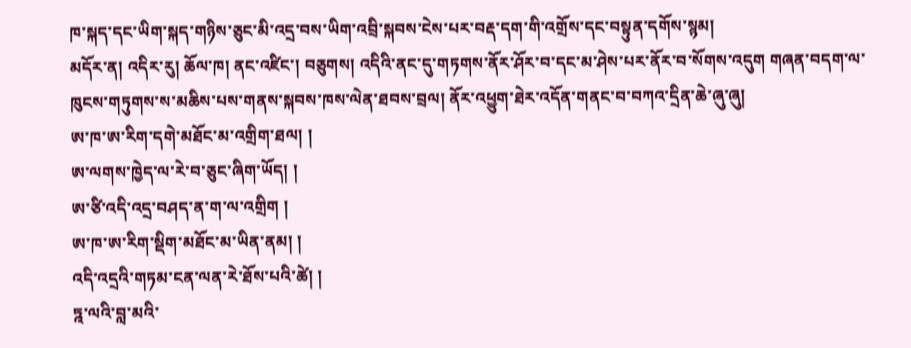ཁ་སྐད་དང་ཡིག་སྐད་གཉིས་ཅུང་མི་འདྲ་བས་ཡིག་འབྲི་སྐབས་ངེས་པར་བརྡ་དག་གི་འགྲོས་དང་བསྟུན་དགོས་སྙམ།
མདོར་ན། འདིར་རུ། ཆོལ་ཁ། ནང་འཛིང་། བཅུགས། འདིའི་ནང་དུ་གཏགས་ནོར་ཤོར་བ་དང་མ་ཤེས་པར་ནོར་བ་སོགས་འདུག གཞན་བདག་ལ་ཁུངས་གཏུགས་ས་མཆིས་པས་གནས་སྐབས་ཁས་ལེན་ཐབས་བྲལ། ནོར་འཕྱུག་ཐེར་འདོན་གནང་བ་བཀའ་དྲིན་ཆེ་ཞུ་ཞུ།
ཨ་ཁ་ཨ་རིག་དགེ་མཐོང་མ་འགྲིག་ཐལ། །
ཨ་ལགས་ཁྱེད་ལ་རེ་བ་ཅུང་ཞིག་ཡོད། །
ཨ་ཙི་འདི་འདྲ་བཤད་ན་ག་ལ་འགྲིག །
ཨ་ཁ་ཨ་རིག་སྡིག་མཐོང་མ་ཡིན་ནམ། །
འདི་འདྲའི་གཏམ་ངན་ལན་རེ་ཐོས་པའི་ཚེ། །
ཏྰ་ལའི་བླ་མའི་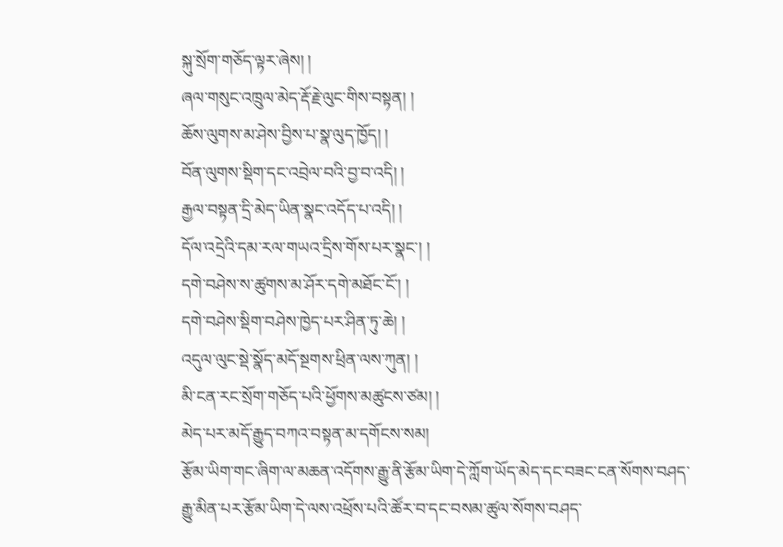སྐུ་སྲོག་གཅོད་ལྟར་ཞེས། །
ཞལ་གསུང་འཁྲུལ་མེད་རྡོ་རྗེ་ལུང་གིས་བསྟན། །
ཆོས་ལུགས་མ་ཤེས་བྱིས་པ་སྣ་ལུད་ཁྱོད། །
བོན་ལུགས་སྡིག་དང་འབྲེལ་བའི་བྱ་བ་འདི། །
རྒྱལ་བསྟན་དྲི་མེད་ཡིན་སྣང་འདོད་པ་འདི། །
དོལ་འདྲེའི་དམ་རལ་གཡའ་དྲིས་གོས་པར་སྣང་། །
དགེ་བཤེས་ས་ཚུགས་མ་ཤོར་དགེ་མཐོང་ངོ་། །
དགེ་བཤེས་སྡིག་བཤེས་ཁྱེད་པར་ཤིན་ཏུ་ཆེ། །
འདུལ་ལུང་སྡེ་སྣོད་མདོ་སྔགས་ཕྲིན་ལས་ཀུན། །
མི་ངན་རང་སྲོག་གཅོད་པའི་ཕྱོགས་མཚུངས་ཙམ། །
མེད་པར་མདོ་རྒྱུད་བཀའ་བསྟན་མ་དགོངས་སམ།
རྩོམ་ཡིག་གང་ཞིག་ལ་མཆན་འདོགས་རྒྱུ་ནི་རྩོམ་ཡིག་དེ་ཀློག་ཡོད་མེད་དང་བཟང་ངན་སོགས་བཤད་རྒྱུ་མིན་པར་རྩོམ་ཡིག་དེ་ལས་འཕྲོས་པའི་ཚོར་བ་དང་བསམ་ཚུལ་སོགས་བཤད་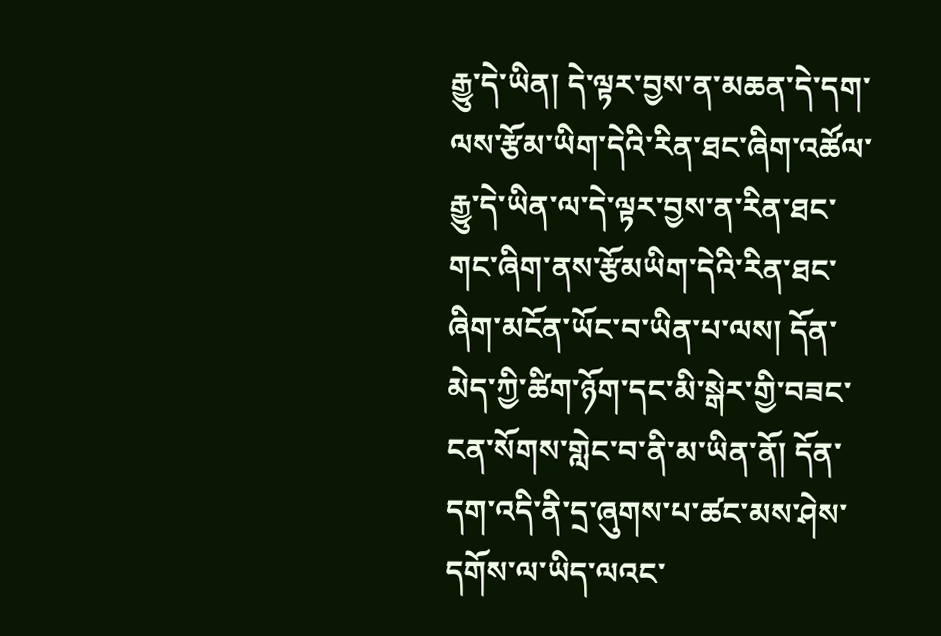རྒྱུ་དེ་ཡིན། དེ་ལྟར་བྱས་ན་མཆན་དེ་དག་ལས་རྩོམ་ཡིག་དེའི་རིན་ཐང་ཞིག་འཚོལ་རྒྱུ་དེ་ཡིན་ལ་དེ་ལྟར་བྱས་ན་རིན་ཐང་གང་ཞིག་ནས་རྩོམཡིག་དེའི་རིན་ཐང་ཞིག་མངོན་ཡོང་བ་ཡིན་པ་ལས། དོན་མེད་ཀྱི་ཚིག་ཉོག་དང་མི་སྒེར་གྱི་བཟང་ངན་སོགས་གླེང་བ་ནི་མ་ཡིན་ནོ། དོན་དག་འདི་ནི་དྲ་ཞུགས་པ་ཚང་མས་ཤེས་དགོས་ལ་ཡིད་ལའང་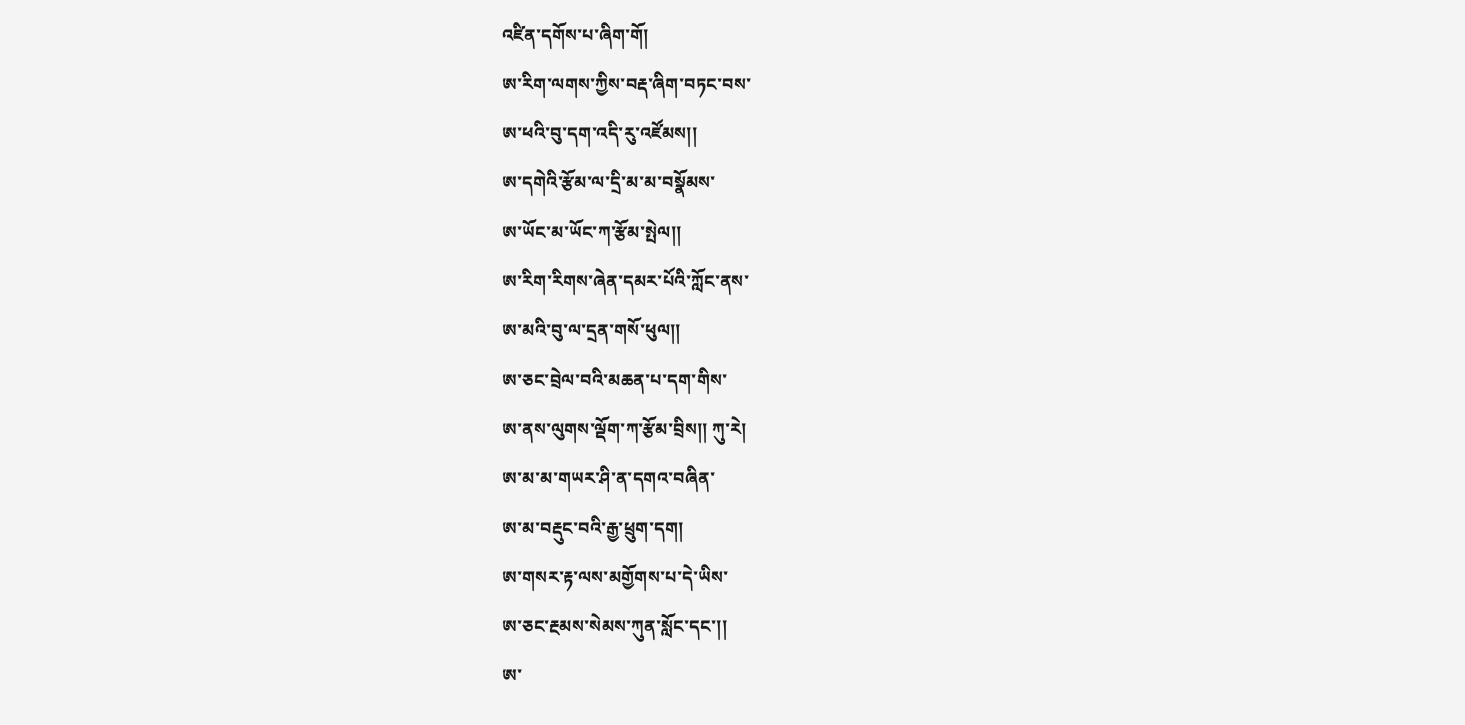འཛིན་དགོས་པ་ཞིག་གོ།
ཨ་རིག་ལགས་ཀྱིས་བརྡ་ཞིག་བཏང་བས་
ཨ་ཕའི་བུ་དག་འདི་རུ་འཛོམས།།
ཨ་དགེའི་རྩོམ་ལ་དྲི་མ་མ་བསྣོམས་
ཨ་ཡོང་མ་ཡོང་ཀ་རྩོམ་སྤེལ།།
ཨ་རིག་རིགས་ཞེན་དམར་པོའི་ཀློང་ནས་
ཨ་མའི་བུ་ལ་དྲན་གསོ་ཕུལ།།
ཨ་ཅང་བྲེལ་བའི་མཆན་པ་དག་གིས་
ཨ་ནས་ལུགས་ལྡོག་ཀ་རྩོམ་བྲིས།། ཀུ་རེ།
ཨ་མ་མ་གཡར་ཤི་ན་དགའ་བཞིན་
ཨ་མ་བརྡུང་བའི་རྒྱ་ཕྲུག་དག།
ཨ་གསར་རྟ་ལས་མགྱོགས་པ་དེ་ཡིས་
ཨ་ཅང་རྔམས་སེམས་ཀུན་སློང་དང་།།
ཨ་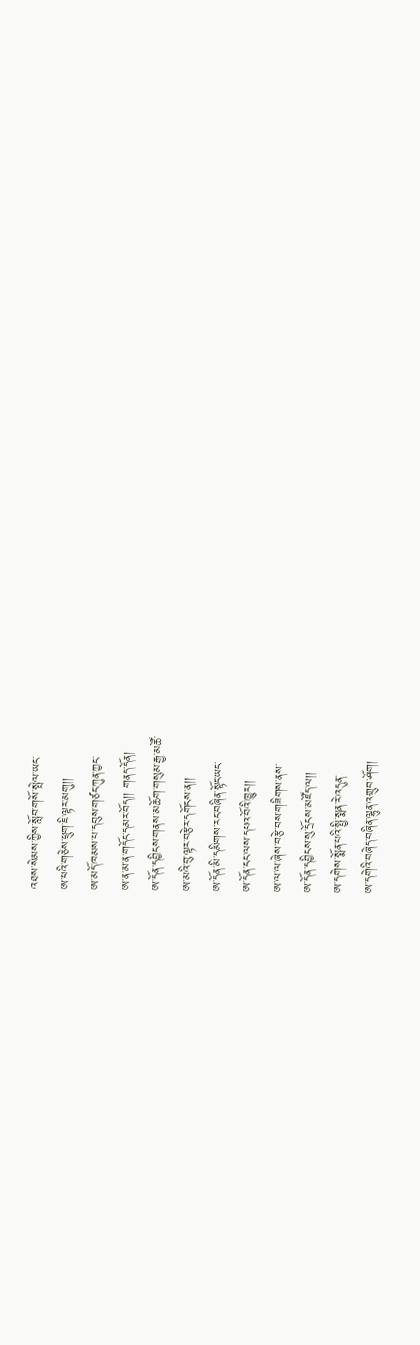འཐས་སེམས་ཀྱིས་སློབ་གསོ་སྤེལ་ཡང་
ཨ་ཕའི་གཅེས་ཕྲུག་ཇི་ལྟར་མགུ།།
ཨ་མདོ་ཁམས་པ་དབུས་གཙང་ཀུན་ཀྱང་
ཨ་ན་མ་ན་གདོང་དམར་བོད།། གནད་དོན།
ཨ་དོན་དབྱིངས་གནས་མཆོག་གསུམ་རྒྱ་མཚོ་
ཨ་མའི་བུ་ལྟར་བརྩེར་དགོངས་ན།།
ཨ་དོན་མི་དམིགས་རང་བཞིན་སྟོང་ཡང་
ཨ་དོན་ངང་ལས་དཔའ་བོའི་ཁྱུར།།
ཨ་ལ་ལ་ཞེས་བརྩེ་བས་གཟིགས་ནས་
ཨ་དོན་དབྱིངས་སུ་དྲོངས་མཛོད་ལ།།
ཨ་དགེས་སྨོན་པའི་སྤྱི་སྨན་རེ་འདུན་
ཨ་དགེའི་བཞེད་བཞིན་ལྷུན་འགྲུབ་ཤོག།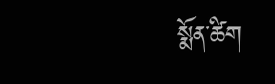སྨོན་ཚིག